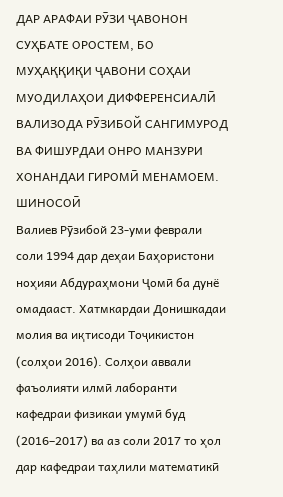ДАР АРАФАИ РӮЗИ ҶАВОНОН СУҲБАТЕ ОРОСТЕМ, БО МУҲАҚҚИҚИ ҶАВОНИ СОҲАИ МУОДИЛАҲОИ ДИФФЕРЕНСИАЛӢ ВАЛИЗОДА РӮЗИБОЙ САНГИМУРОД ВА ФИШУРДАИ ОНРО МАНЗУРИ ХОНАНДАИ ГИРОМӢ МЕНАМОЕМ.
ШИНОСОӢ
Валиев Рӯзибой 23-уми феврали соли 1994 дар деҳаи Баҳористони ноҳияи Абдураҳмони Ҷомӣ ба дунё омадааст. Хатмкардаи Донишкадаи молия ва иқтисоди Тоҷикистон (солҳои 2016). Солҳои аввали фаъолияти илмӣ лаборанти кафедраи физикаи умумӣ буд (2016–2017) ва аз соли 2017 то ҳол дар кафедраи таҳлили математикӣ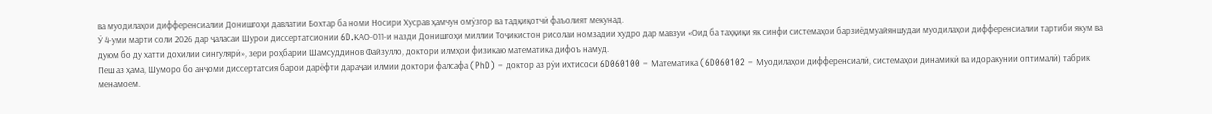ва муодилаҳои дифференсиалии Донишгоҳи давлатии Бохтар ба номи Носири Хусрав ҳамчун омӯзгор ва тадқиқотчӣ фаъолият мекунад.
Ӯ 4-уми марти соли 2026 дар ҷаласаи Шурои диссертатсионии 6D.КАО-011-и назди Донишгоҳи миллии Тоҷикистон рисолаи номзадии худро дар мавзуи «Оид ба таҳқиқи як синфи системаҳои барзиёдмуайяншудаи муодилаҳои дифференсиалии тартиби якум ва дуюм бо ду хатти дохилии сингулярӣ», зери роҳбарии Шамсуддинов Файзулло, доктори илмҳои физикаю математика дифоъ намуд.
Пеш аз ҳама, Шуморо бо анҷоми диссертатсия барои дарёфти дараҷаи илмии доктори фалсафа (PhD) – доктор аз рӯи ихтисоси 6D060100 – Математика (6D060102 – Муодилаҳои дифференсиалӣ, системаҳои динамикӣ ва идоракунии оптималӣ) табрик менамоем.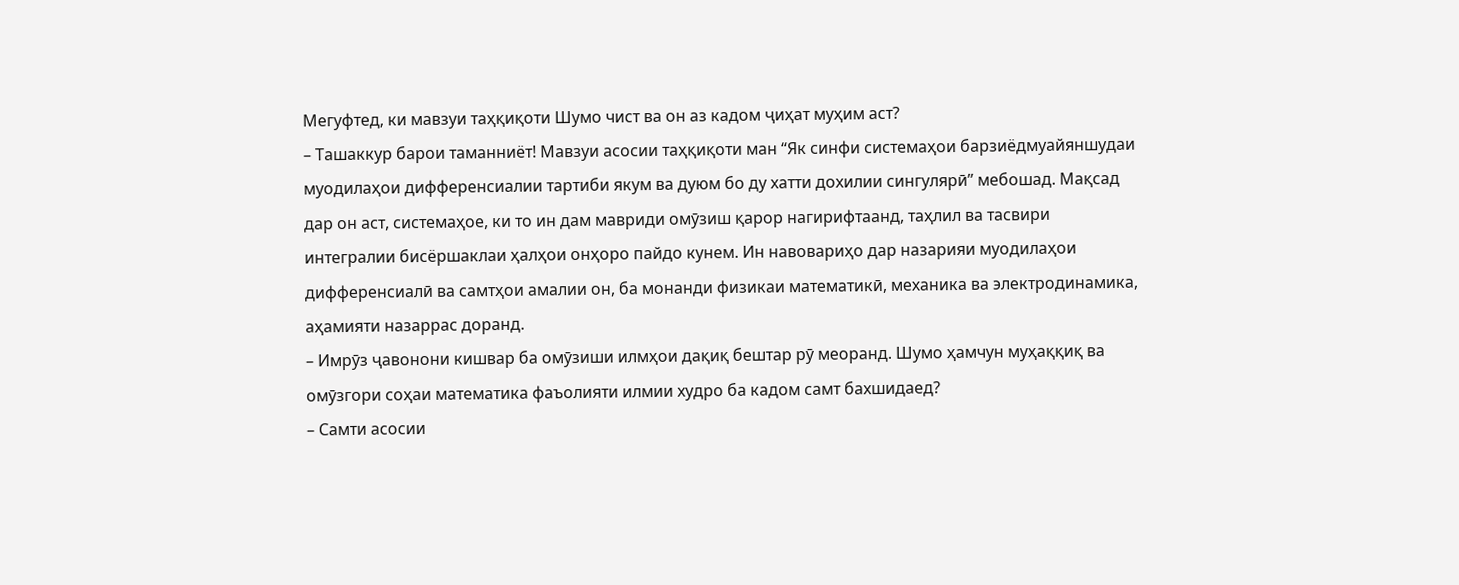Мегуфтед, ки мавзуи таҳқиқоти Шумо чист ва он аз кадом ҷиҳат муҳим аст?
– Ташаккур барои таманниёт! Мавзуи асосии таҳқиқоти ман “Як синфи системаҳои барзиёдмуайяншудаи муодилаҳои дифференсиалии тартиби якум ва дуюм бо ду хатти дохилии сингулярӣ” мебошад. Мақсад дар он аст, системаҳое, ки то ин дам мавриди омӯзиш қарор нагирифтаанд, таҳлил ва тасвири интегралии бисёршаклаи ҳалҳои онҳоро пайдо кунем. Ин навовариҳо дар назарияи муодилаҳои дифференсиалӣ ва самтҳои амалии он, ба монанди физикаи математикӣ, механика ва электродинамика, аҳамияти назаррас доранд.
– Имрӯз ҷавонони кишвар ба омӯзиши илмҳои дақиқ бештар рӯ меоранд. Шумо ҳамчун муҳаққиқ ва омӯзгори соҳаи математика фаъолияти илмии худро ба кадом самт бахшидаед?
– Самти асосии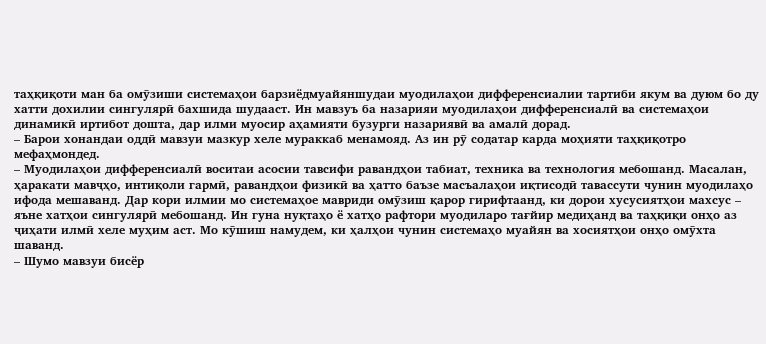таҳқиқоти ман ба омӯзиши системаҳои барзиёдмуайяншудаи муодилаҳои дифференсиалии тартиби якум ва дуюм бо ду хатти дохилии сингулярӣ бахшида шудааст. Ин мавзуъ ба назарияи муодилаҳои дифференсиалӣ ва системаҳои динамикӣ иртибот дошта, дар илми муосир аҳамияти бузурги назариявӣ ва амалӣ дорад.
– Барои хонандаи оддӣ мавзуи мазкур хеле мураккаб менамояд. Аз ин рӯ содатар карда моҳияти таҳқиқотро мефаҳмондед.
– Муодилаҳои дифференсиалӣ воситаи асосии тавсифи равандҳои табиат, техника ва технология мебошанд. Масалан, ҳаракати мавҷҳо, интиқоли гармӣ, равандҳои физикӣ ва ҳатто баъзе масъалаҳои иқтисодӣ тавассути чунин муодилаҳо ифода мешаванд. Дар кори илмии мо системаҳое мавриди омӯзиш қарор гирифтаанд, ки дорои хусусиятҳои махсус – яъне хатҳои сингулярӣ мебошанд. Ин гуна нуқтаҳо ё хатҳо рафтори муодиларо тағйир медиҳанд ва таҳқиқи онҳо аз ҷиҳати илмӣ хеле муҳим аст. Мо кӯшиш намудем, ки ҳалҳои чунин системаҳо муайян ва хосиятҳои онҳо омӯхта шаванд.
– Шумо мавзуи бисёр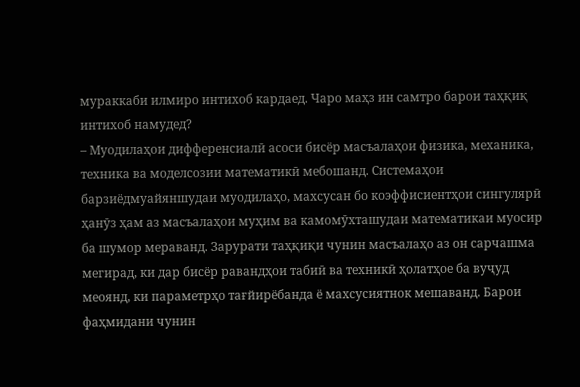мураккаби илмиро интихоб кардаед. Чаро маҳз ин самтро барои таҳқиқ интихоб намудед?
– Муодилаҳои дифференсиалӣ асоси бисёр масъалаҳои физика, механика, техника ва моделсозии математикӣ мебошанд. Системаҳои барзиёдмуайяншудаи муодилаҳо, махсусан бо коэффисиентҳои сингулярӣ ҳанӯз ҳам аз масъалаҳои муҳим ва камомӯхташудаи математикаи муосир ба шумор мераванд. Зарурати таҳқиқи чунин масъалаҳо аз он сарчашма мегирад, ки дар бисёр равандҳои табиӣ ва техникӣ ҳолатҳое ба вуҷуд меоянд, ки параметрҳо тағйирёбанда ё махсусиятнок мешаванд. Барои фаҳмидани чунин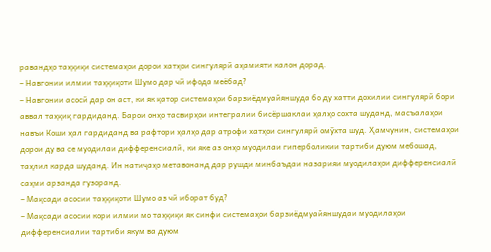равандҳо таҳқиқи системаҳои дорои хатҳои сингулярӣ аҳамияти калон дорад.
– Навгонии илмии таҳқиқоти Шумо дар чӣ ифода меёбад?
– Навгонии асосӣ дар он аст, ки як қатор системаҳои барзиёдмуайяншуда бо ду хатти дохилии сингулярӣ бори аввал таҳқиқ гардиданд. Барои онҳо тасвирҳои интегралии бисёршаклаи ҳалҳо сохта шуданд, масъалаҳои навъи Коши ҳал гардиданд ва рафтори ҳалҳо дар атрофи хатҳои сингулярӣ омӯхта шуд. Ҳамчунин, системаҳои дорои ду ва се муодилаи дифференсиалӣ, ки яке аз онҳо муодилаи гиперболикии тартиби дуюм мебошад, таҳлил карда шуданд. Ин натиҷаҳо метавонанд дар рушди минбаъдаи назарияи муодилаҳои дифференсиалӣ саҳми арзанда гузоранд.
– Мақсади асосии таҳқиқоти Шумо аз чӣ иборат буд?
– Мақсади асосии кори илмии мо таҳқиқи як синфи системаҳои барзиёдмуайяншудаи муодилаҳои дифференсиалии тартиби якум ва дуюм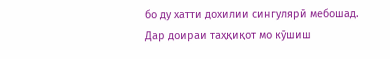бо ду хатти дохилии сингулярӣ мебошад. Дар доираи таҳқиқот мо кӯшиш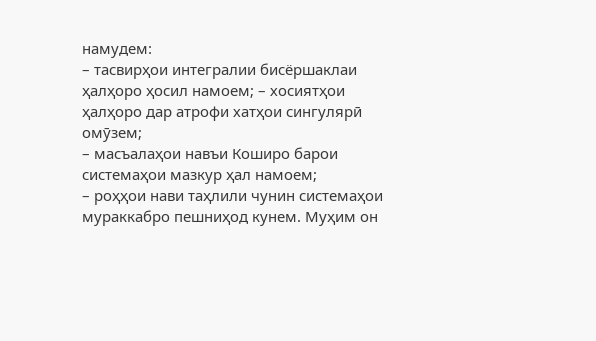намудем:
– тасвирҳои интегралии бисёршаклаи ҳалҳоро ҳосил намоем; – хосиятҳои ҳалҳоро дар атрофи хатҳои сингулярӣ омӯзем;
– масъалаҳои навъи Коширо барои системаҳои мазкур ҳал намоем;
– роҳҳои нави таҳлили чунин системаҳои мураккабро пешниҳод кунем. Муҳим он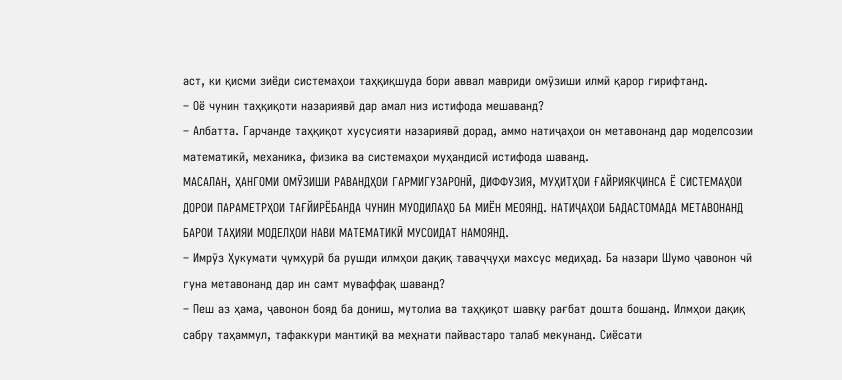аст, ки қисми зиёди системаҳои таҳқиқшуда бори аввал мавриди омӯзиши илмӣ қарор гирифтанд.
– Оё чунин таҳқиқоти назариявӣ дар амал низ истифода мешаванд?
– Албатта. Гарчанде таҳқиқот хусусияти назариявӣ дорад, аммо натиҷаҳои он метавонанд дар моделсозии математикӣ, механика, физика ва системаҳои муҳандисӣ истифода шаванд.
МАСАЛАН, ҲАНГОМИ ОМӮЗИШИ РАВАНДҲОИ ГАРМИГУЗАРОНӢ, ДИФФУЗИЯ, МУҲИТҲОИ ҒАЙРИЯКҶИНСА Ё СИСТЕМАҲОИ ДОРОИ ПАРАМЕТРҲОИ ТАҒЙИРЁБАНДА ЧУНИН МУОДИЛАҲО БА МИЁН МЕОЯНД. НАТИҶАҲОИ БАДАСТОМАДА МЕТАВОНАНД БАРОИ ТАҲИЯИ МОДЕЛҲОИ НАВИ МАТЕМАТИКӢ МУСОИДАТ НАМОЯНД.
– Имрӯз Ҳукумати ҷумҳурӣ ба рушди илмҳои дақиқ таваҷҷуҳи махсус медиҳад. Ба назари Шумо ҷавонон чӣ гуна метавонанд дар ин самт муваффақ шаванд?
– Пеш аз ҳама, ҷавонон бояд ба дониш, мутолиа ва таҳқиқот шавқу рағбат дошта бошанд. Илмҳои дақиқ сабру таҳаммул, тафаккури мантиқӣ ва меҳнати пайвастаро талаб мекунанд. Сиёсати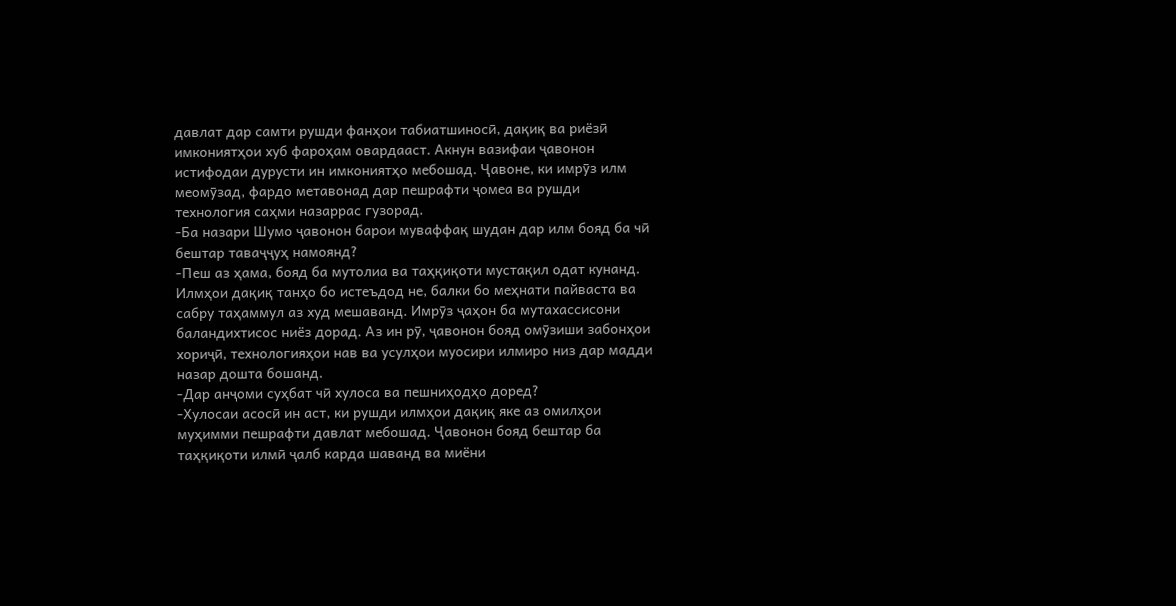давлат дар самти рушди фанҳои табиатшиносӣ, дақиқ ва риёзӣ имкониятҳои хуб фароҳам овардааст. Акнун вазифаи ҷавонон истифодаи дурусти ин имкониятҳо мебошад. Ҷавоне, ки имрӯз илм меомӯзад, фардо метавонад дар пешрафти ҷомеа ва рушди технология саҳми назаррас гузорад.
-Ба назари Шумо ҷавонон барои муваффақ шудан дар илм бояд ба чӣ бештар таваҷҷуҳ намоянд?
-Пеш аз ҳама, бояд ба мутолиа ва таҳқиқоти мустақил одат кунанд. Илмҳои дақиқ танҳо бо истеъдод не, балки бо меҳнати пайваста ва сабру таҳаммул аз худ мешаванд. Имрӯз ҷаҳон ба мутахассисони баландихтисос ниёз дорад. Аз ин рӯ, ҷавонон бояд омӯзиши забонҳои хориҷӣ, технологияҳои нав ва усулҳои муосири илмиро низ дар мадди назар дошта бошанд.
-Дар анҷоми суҳбат чӣ хулоса ва пешниҳодҳо доред?
-Хулосаи асосӣ ин аст, ки рушди илмҳои дақиқ яке аз омилҳои муҳимми пешрафти давлат мебошад. Ҷавонон бояд бештар ба таҳқиқоти илмӣ ҷалб карда шаванд ва миёни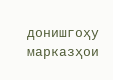донишгоҳу марказҳои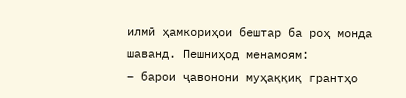илмӣ ҳамкориҳои бештар ба роҳ монда шаванд. Пешниҳод менамоям:
– барои ҷавонони муҳаққиқ грантҳо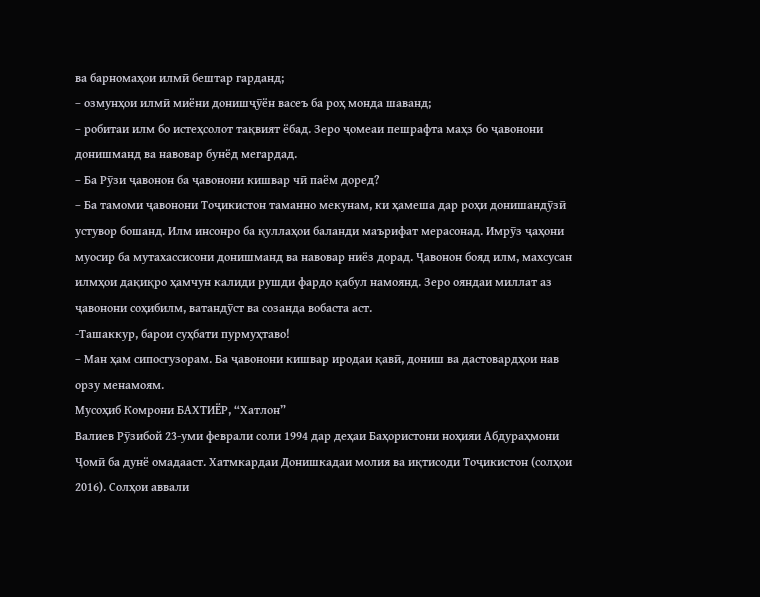ва барномаҳои илмӣ бештар гарданд;
– озмунҳои илмӣ миёни донишҷӯён васеъ ба роҳ монда шаванд;
– робитаи илм бо истеҳсолот тақвият ёбад. Зеро ҷомеаи пешрафта маҳз бо ҷавонони донишманд ва навовар бунёд мегардад.
– Ба Рӯзи ҷавонон ба ҷавонони кишвар чӣ паём доред?
– Ба тамоми ҷавонони Тоҷикистон таманно мекунам, ки ҳамеша дар роҳи донишандӯзӣ устувор бошанд. Илм инсонро ба қуллаҳои баланди маърифат мерасонад. Имрӯз ҷаҳони муосир ба мутахассисони донишманд ва навовар ниёз дорад. Ҷавонон бояд илм, махсусан илмҳои дақиқро ҳамчун калиди рушди фардо қабул намоянд. Зеро ояндаи миллат аз ҷавонони соҳибилм, ватандӯст ва созанда вобаста аст.
-Ташаккур, барои суҳбати пурмуҳтаво!
– Ман ҳам сипосгузорам. Ба ҷавонони кишвар иродаи қавӣ, дониш ва дастовардҳои нав орзу менамоям.
Мусоҳиб Комрони БАХТИЁР, “Хатлон”
Валиев Рӯзибой 23-уми феврали соли 1994 дар деҳаи Баҳористони ноҳияи Абдураҳмони Ҷомӣ ба дунё омадааст. Хатмкардаи Донишкадаи молия ва иқтисоди Тоҷикистон (солҳои 2016). Солҳои аввали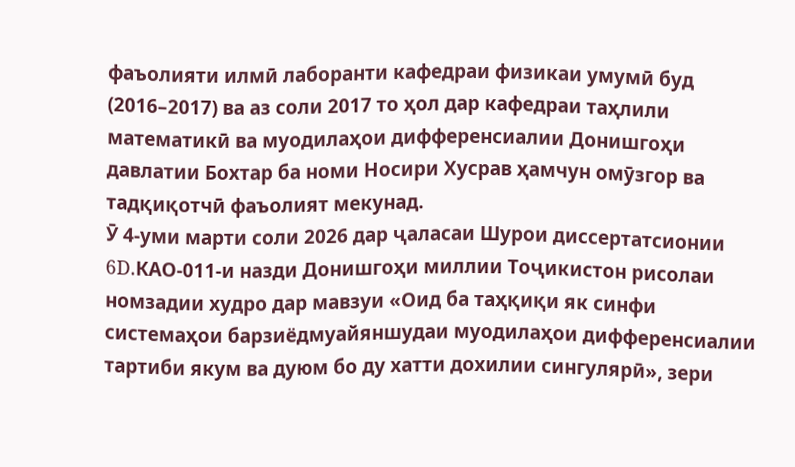фаъолияти илмӣ лаборанти кафедраи физикаи умумӣ буд (2016–2017) ва аз соли 2017 то ҳол дар кафедраи таҳлили математикӣ ва муодилаҳои дифференсиалии Донишгоҳи давлатии Бохтар ба номи Носири Хусрав ҳамчун омӯзгор ва тадқиқотчӣ фаъолият мекунад.
Ӯ 4-уми марти соли 2026 дар ҷаласаи Шурои диссертатсионии 6D.КАО-011-и назди Донишгоҳи миллии Тоҷикистон рисолаи номзадии худро дар мавзуи «Оид ба таҳқиқи як синфи системаҳои барзиёдмуайяншудаи муодилаҳои дифференсиалии тартиби якум ва дуюм бо ду хатти дохилии сингулярӣ», зери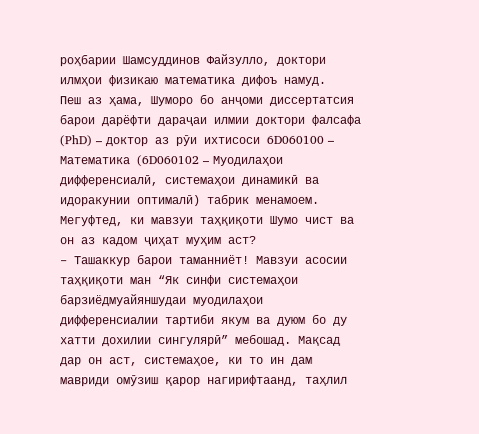роҳбарии Шамсуддинов Файзулло, доктори илмҳои физикаю математика дифоъ намуд.
Пеш аз ҳама, Шуморо бо анҷоми диссертатсия барои дарёфти дараҷаи илмии доктори фалсафа (PhD) – доктор аз рӯи ихтисоси 6D060100 – Математика (6D060102 – Муодилаҳои дифференсиалӣ, системаҳои динамикӣ ва идоракунии оптималӣ) табрик менамоем. Мегуфтед, ки мавзуи таҳқиқоти Шумо чист ва он аз кадом ҷиҳат муҳим аст?
– Ташаккур барои таманниёт! Мавзуи асосии таҳқиқоти ман “Як синфи системаҳои барзиёдмуайяншудаи муодилаҳои дифференсиалии тартиби якум ва дуюм бо ду хатти дохилии сингулярӣ” мебошад. Мақсад дар он аст, системаҳое, ки то ин дам мавриди омӯзиш қарор нагирифтаанд, таҳлил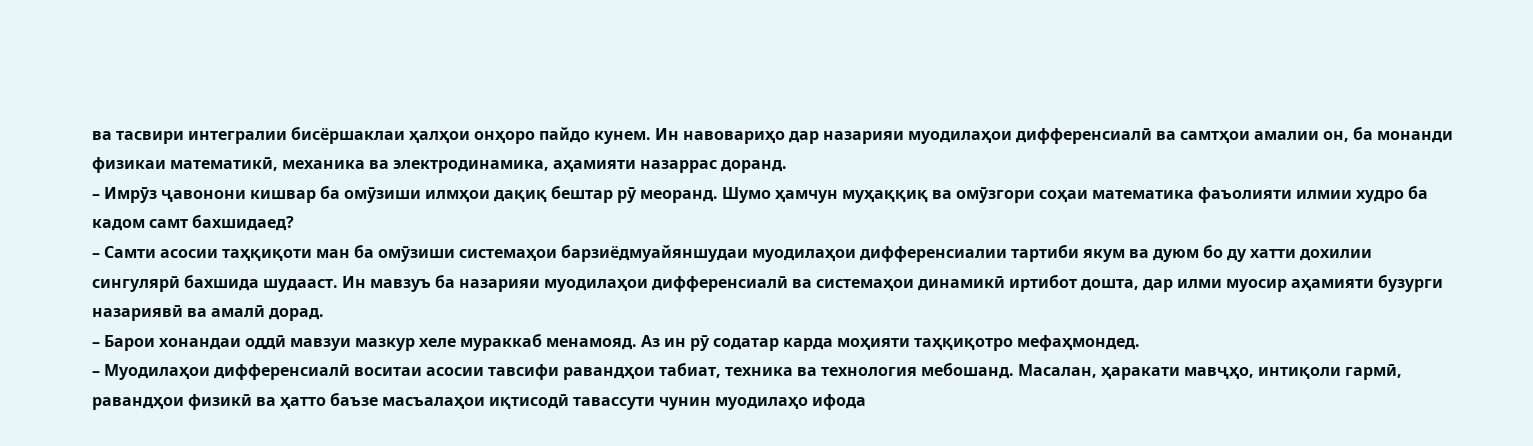ва тасвири интегралии бисёршаклаи ҳалҳои онҳоро пайдо кунем. Ин навовариҳо дар назарияи муодилаҳои дифференсиалӣ ва самтҳои амалии он, ба монанди физикаи математикӣ, механика ва электродинамика, аҳамияти назаррас доранд.
– Имрӯз ҷавонони кишвар ба омӯзиши илмҳои дақиқ бештар рӯ меоранд. Шумо ҳамчун муҳаққиқ ва омӯзгори соҳаи математика фаъолияти илмии худро ба кадом самт бахшидаед?
– Самти асосии таҳқиқоти ман ба омӯзиши системаҳои барзиёдмуайяншудаи муодилаҳои дифференсиалии тартиби якум ва дуюм бо ду хатти дохилии сингулярӣ бахшида шудааст. Ин мавзуъ ба назарияи муодилаҳои дифференсиалӣ ва системаҳои динамикӣ иртибот дошта, дар илми муосир аҳамияти бузурги назариявӣ ва амалӣ дорад.
– Барои хонандаи оддӣ мавзуи мазкур хеле мураккаб менамояд. Аз ин рӯ содатар карда моҳияти таҳқиқотро мефаҳмондед.
– Муодилаҳои дифференсиалӣ воситаи асосии тавсифи равандҳои табиат, техника ва технология мебошанд. Масалан, ҳаракати мавҷҳо, интиқоли гармӣ, равандҳои физикӣ ва ҳатто баъзе масъалаҳои иқтисодӣ тавассути чунин муодилаҳо ифода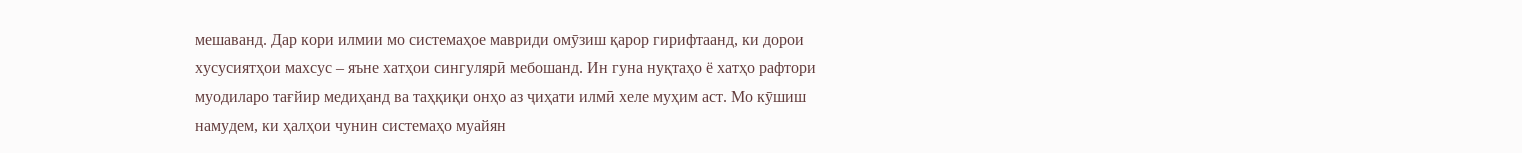мешаванд. Дар кори илмии мо системаҳое мавриди омӯзиш қарор гирифтаанд, ки дорои хусусиятҳои махсус – яъне хатҳои сингулярӣ мебошанд. Ин гуна нуқтаҳо ё хатҳо рафтори муодиларо тағйир медиҳанд ва таҳқиқи онҳо аз ҷиҳати илмӣ хеле муҳим аст. Мо кӯшиш намудем, ки ҳалҳои чунин системаҳо муайян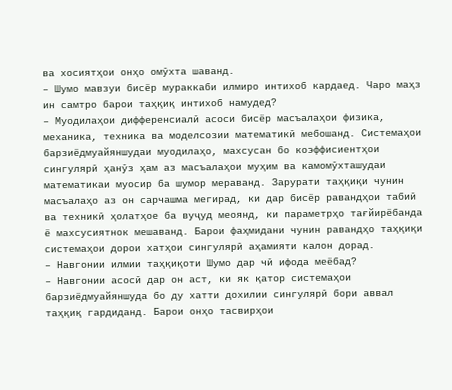ва хосиятҳои онҳо омӯхта шаванд.
– Шумо мавзуи бисёр мураккаби илмиро интихоб кардаед. Чаро маҳз ин самтро барои таҳқиқ интихоб намудед?
– Муодилаҳои дифференсиалӣ асоси бисёр масъалаҳои физика, механика, техника ва моделсозии математикӣ мебошанд. Системаҳои барзиёдмуайяншудаи муодилаҳо, махсусан бо коэффисиентҳои сингулярӣ ҳанӯз ҳам аз масъалаҳои муҳим ва камомӯхташудаи математикаи муосир ба шумор мераванд. Зарурати таҳқиқи чунин масъалаҳо аз он сарчашма мегирад, ки дар бисёр равандҳои табиӣ ва техникӣ ҳолатҳое ба вуҷуд меоянд, ки параметрҳо тағйирёбанда ё махсусиятнок мешаванд. Барои фаҳмидани чунин равандҳо таҳқиқи системаҳои дорои хатҳои сингулярӣ аҳамияти калон дорад.
– Навгонии илмии таҳқиқоти Шумо дар чӣ ифода меёбад?
– Навгонии асосӣ дар он аст, ки як қатор системаҳои барзиёдмуайяншуда бо ду хатти дохилии сингулярӣ бори аввал таҳқиқ гардиданд. Барои онҳо тасвирҳои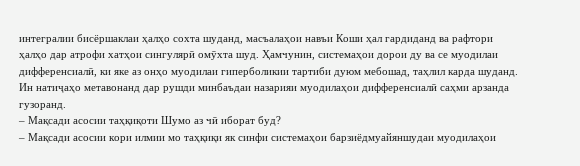интегралии бисёршаклаи ҳалҳо сохта шуданд, масъалаҳои навъи Коши ҳал гардиданд ва рафтори ҳалҳо дар атрофи хатҳои сингулярӣ омӯхта шуд. Ҳамчунин, системаҳои дорои ду ва се муодилаи дифференсиалӣ, ки яке аз онҳо муодилаи гиперболикии тартиби дуюм мебошад, таҳлил карда шуданд. Ин натиҷаҳо метавонанд дар рушди минбаъдаи назарияи муодилаҳои дифференсиалӣ саҳми арзанда гузоранд.
– Мақсади асосии таҳқиқоти Шумо аз чӣ иборат буд?
– Мақсади асосии кори илмии мо таҳқиқи як синфи системаҳои барзиёдмуайяншудаи муодилаҳои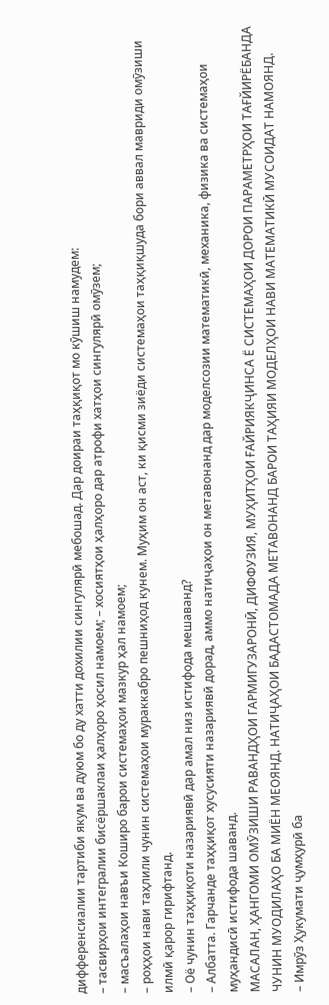дифференсиалии тартиби якум ва дуюм бо ду хатти дохилии сингулярӣ мебошад. Дар доираи таҳқиқот мо кӯшиш намудем:
– тасвирҳои интегралии бисёршаклаи ҳалҳоро ҳосил намоем; – хосиятҳои ҳалҳоро дар атрофи хатҳои сингулярӣ омӯзем;
– масъалаҳои навъи Коширо барои системаҳои мазкур ҳал намоем;
– роҳҳои нави таҳлили чунин системаҳои мураккабро пешниҳод кунем. Муҳим он аст, ки қисми зиёди системаҳои таҳқиқшуда бори аввал мавриди омӯзиши илмӣ қарор гирифтанд.
– Оё чунин таҳқиқоти назариявӣ дар амал низ истифода мешаванд?
– Албатта. Гарчанде таҳқиқот хусусияти назариявӣ дорад, аммо натиҷаҳои он метавонанд дар моделсозии математикӣ, механика, физика ва системаҳои муҳандисӣ истифода шаванд.
МАСАЛАН, ҲАНГОМИ ОМӮЗИШИ РАВАНДҲОИ ГАРМИГУЗАРОНӢ, ДИФФУЗИЯ, МУҲИТҲОИ ҒАЙРИЯКҶИНСА Ё СИСТЕМАҲОИ ДОРОИ ПАРАМЕТРҲОИ ТАҒЙИРЁБАНДА ЧУНИН МУОДИЛАҲО БА МИЁН МЕОЯНД. НАТИҶАҲОИ БАДАСТОМАДА МЕТАВОНАНД БАРОИ ТАҲИЯИ МОДЕЛҲОИ НАВИ МАТЕМАТИКӢ МУСОИДАТ НАМОЯНД.
– Имрӯз Ҳукумати ҷумҳурӣ ба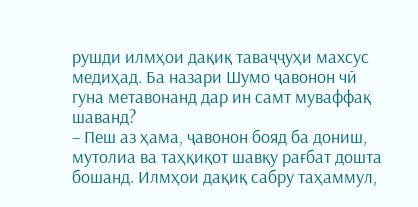рушди илмҳои дақиқ таваҷҷуҳи махсус медиҳад. Ба назари Шумо ҷавонон чӣ гуна метавонанд дар ин самт муваффақ шаванд?
– Пеш аз ҳама, ҷавонон бояд ба дониш, мутолиа ва таҳқиқот шавқу рағбат дошта бошанд. Илмҳои дақиқ сабру таҳаммул,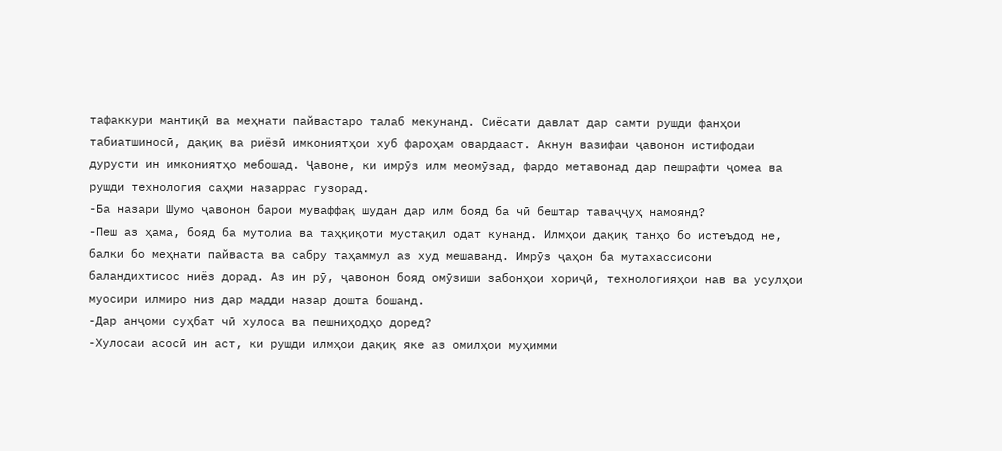тафаккури мантиқӣ ва меҳнати пайвастаро талаб мекунанд. Сиёсати давлат дар самти рушди фанҳои табиатшиносӣ, дақиқ ва риёзӣ имкониятҳои хуб фароҳам овардааст. Акнун вазифаи ҷавонон истифодаи дурусти ин имкониятҳо мебошад. Ҷавоне, ки имрӯз илм меомӯзад, фардо метавонад дар пешрафти ҷомеа ва рушди технология саҳми назаррас гузорад.
-Ба назари Шумо ҷавонон барои муваффақ шудан дар илм бояд ба чӣ бештар таваҷҷуҳ намоянд?
-Пеш аз ҳама, бояд ба мутолиа ва таҳқиқоти мустақил одат кунанд. Илмҳои дақиқ танҳо бо истеъдод не, балки бо меҳнати пайваста ва сабру таҳаммул аз худ мешаванд. Имрӯз ҷаҳон ба мутахассисони баландихтисос ниёз дорад. Аз ин рӯ, ҷавонон бояд омӯзиши забонҳои хориҷӣ, технологияҳои нав ва усулҳои муосири илмиро низ дар мадди назар дошта бошанд.
-Дар анҷоми суҳбат чӣ хулоса ва пешниҳодҳо доред?
-Хулосаи асосӣ ин аст, ки рушди илмҳои дақиқ яке аз омилҳои муҳимми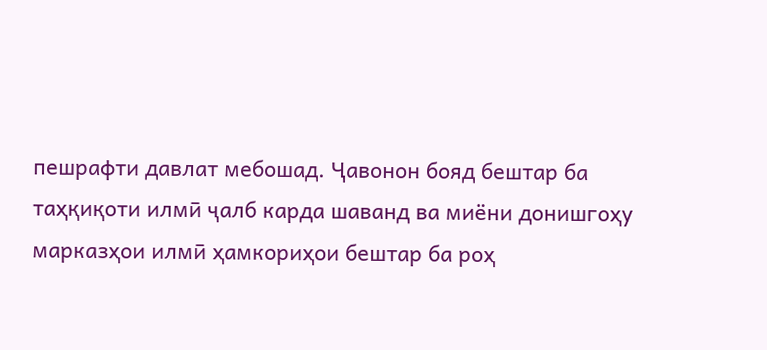пешрафти давлат мебошад. Ҷавонон бояд бештар ба таҳқиқоти илмӣ ҷалб карда шаванд ва миёни донишгоҳу марказҳои илмӣ ҳамкориҳои бештар ба роҳ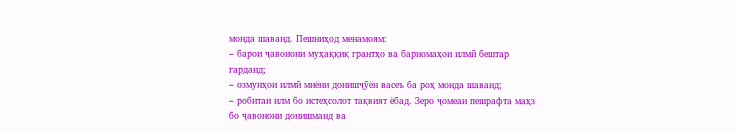монда шаванд. Пешниҳод менамоям:
– барои ҷавонони муҳаққиқ грантҳо ва барномаҳои илмӣ бештар гарданд;
– озмунҳои илмӣ миёни донишҷӯён васеъ ба роҳ монда шаванд;
– робитаи илм бо истеҳсолот тақвият ёбад. Зеро ҷомеаи пешрафта маҳз бо ҷавонони донишманд ва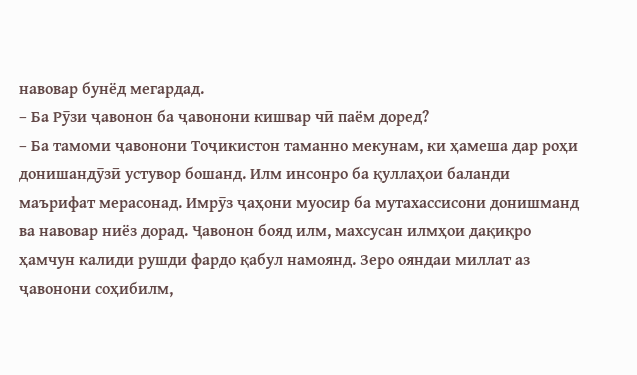навовар бунёд мегардад.
– Ба Рӯзи ҷавонон ба ҷавонони кишвар чӣ паём доред?
– Ба тамоми ҷавонони Тоҷикистон таманно мекунам, ки ҳамеша дар роҳи донишандӯзӣ устувор бошанд. Илм инсонро ба қуллаҳои баланди маърифат мерасонад. Имрӯз ҷаҳони муосир ба мутахассисони донишманд ва навовар ниёз дорад. Ҷавонон бояд илм, махсусан илмҳои дақиқро ҳамчун калиди рушди фардо қабул намоянд. Зеро ояндаи миллат аз ҷавонони соҳибилм,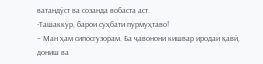ватандӯст ва созанда вобаста аст.
-Ташаккур, барои суҳбати пурмуҳтаво!
– Ман ҳам сипосгузорам. Ба ҷавонони кишвар иродаи қавӣ, дониш ва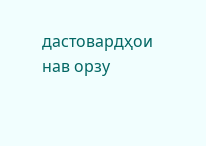дастовардҳои нав орзу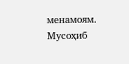менамоям.
Мусоҳиб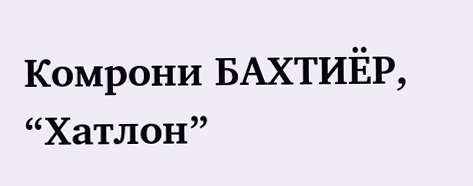Комрони БАХТИЁР, “Хатлон”